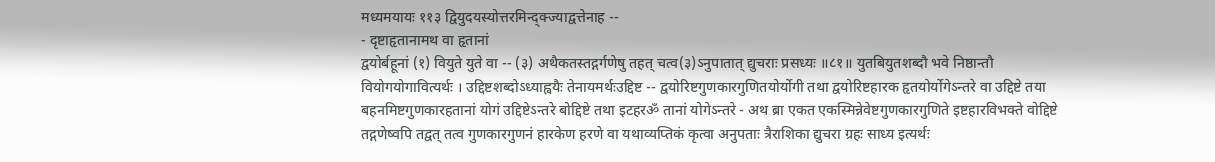मध्यमयायः ११३ द्वियुदयस्योत्तरमिन्द्क्ज्याद्वत्तेनाह --
- दृष्टाहृतानामथ वा हृतानां
द्वयोर्बहूनां (१) वियुते युते वा -- (३) अथैकतस्तद्गर्गणेषु तहत् चत्व(३)ऽनुपातात् द्युचराः प्रसध्यः ॥८१॥ युतबियुतशब्दौ भवे निष्ठान्तौ वियोगयोगावित्यर्थः । उद्दिष्टशब्दोऽध्याह्वयैः तेनायमर्थःउद्दिष्ट -- द्वयोरिष्टगुणकारगुणितयोर्योगी तथा द्वयोरिष्टहारक हृतयोर्योगेऽन्तरे वा उद्दिष्टे तया बहनमिष्टगुणकारहतानां योगं उद्दिष्टेऽन्तरे बोद्दिष्टे तथा इटहरॐ तानां योगेऽन्तरे - अथ ब्रा एकत एकस्मिन्नेवेष्टगुणकारगुणिते इष्टहारविभक्ते वोद्दिष्टे तद्गणेष्वपि तद्वत् तत्व गुणकारगुणनं हारकेण हरणे वा यथाव्यप्तिकं कृत्वा अनुपताः त्रैराशिका द्युचरा ग्रहः साध्य इत्यर्थः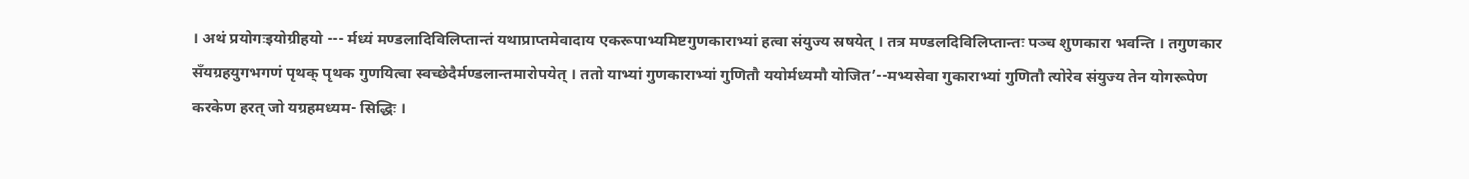। अथं प्रयोगःइयोग्रीहयो --- र्मध्यं मण्डलादिविलिप्तान्तं यथाप्राप्तमेवादाय एकरूपाभ्यमिष्टगुणकाराभ्यां हत्वा संयुज्य स्रषयेत् । तत्र मण्डलदिविलिप्तान्तः पञ्च शुणकारा भवन्ति । तगुणकार सँयग्रहयुगभगणं पृथक् पृथक गुणयित्वा स्वच्छेदैर्मण्डलान्तमारोपयेत् । ततो याभ्यां गुणकाराभ्यां गुणितौ ययोर्मध्यमौ योजित’--मभ्यसेवा गुकाराभ्यां गुणितौ त्योरेव संयुज्य तेन योगरूपेण करकेण हरत् जो यग्रहमध्यम- सिद्धिः ।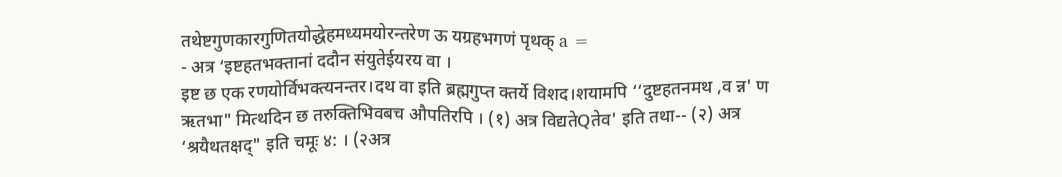तथेष्टगुणकारगुणितयोद्धेहमध्यमयोरन्तरेण ऊ यग्रहभगणं पृथक् a =
- अत्र ‘इष्टहतभक्तानां ददौन संयुतेईयरय वा ।
इष्ट छ एक रणयोर्विभक्त्यनन्तर।दथ वा इति ब्रह्मगुप्त क्तर्ये विशद।शयामपि ‘‘दुष्टहतनमथ ,व न्न' ण ऋतभा" मित्थदिन छ तरुक्तिभिवबच औपतिरपि । (१) अत्र विद्यतेQतेव' इति तथा-- (२) अत्र ‘श्रयैथतक्षद्" इति चमूः ४: । (२अत्र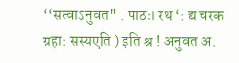‘‘सत्वाऽनुवत" . पाठः। रथ ‘: द्य चरक ग्रहा: सस्यएति ) इति श्र ! अनुवत अ.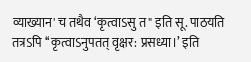व्याख्यान' च तथैव ‘कृत्वाऽसु त" इति सू. पाठयति तत्रऽपि ‘‘कृत्वाऽनुपतत् वृक्षर: प्रसध्या।’ इति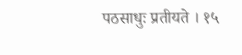पठसाधुः प्रतीयते । १५